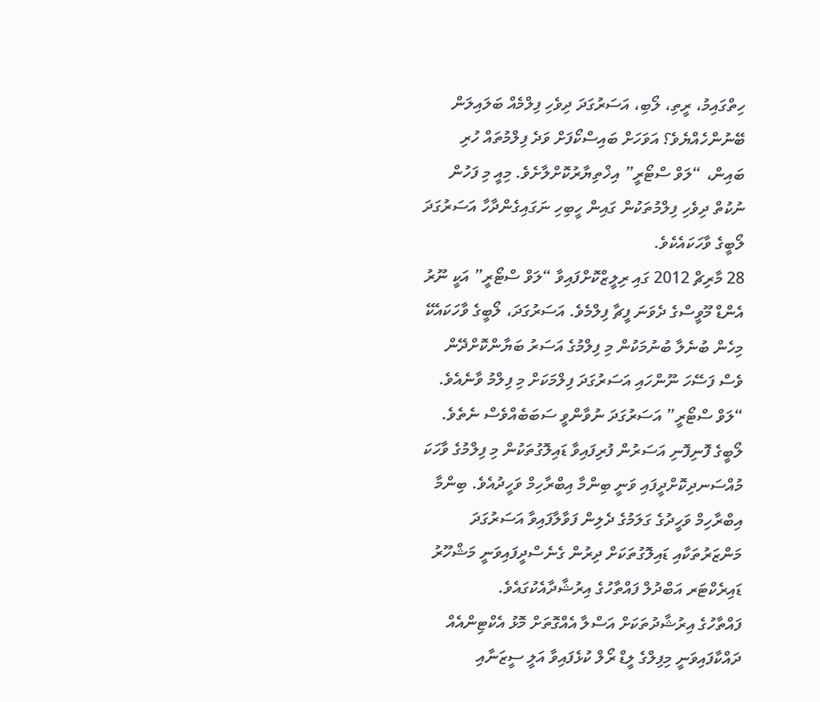ހިތްގައިމު، ރީތި، ލޯބި، އަސަރުގަދަ ދިވެހި ފިލްމެއް ބަލައިލަން ބޭނުންހެއްޔެވެ؟ އަވަހަށް ބައިސްކޯފަށް ވަދެ ފިލްމުތައް ހުރި ބައިން، “ލަވް ސްޓޯރީ” އިޚްތިޔާރުކޮށްލާށެވެ. މިއީ މި ފަހުން ނުކުތް ދިވެހި ފިލްމުތަކުން ގައިން ހީބިހި ނަގައިގެންދާހާ އަސަރުގަދަ ލޯބީގެ ވާހަކައެކެވެ.
28 މާރިޗް 2012 ގައި ރިލީޒްކޮށްފައިވާ “ލަވް ސްޓޯރީ” އަކީ ނޫރު އެންޑް މޫވީސްގެ ދެވަނަ ފީޗާ ފިލްމެވެ. އަސަރުގަދަ، ލޯބީގެ ވާހަކައެކޭ މިހެން ބުނެލާ ބުނުމަކުން މި ފިލްމުގެ އަސަރު ބަޔާންކޮށްދޭން ވެސް ފަސޭހަ ނޫންހައި އަސަރުގަދަ ފިލްމަކަށް މި ފިލްމު ވާނެއެވެ.
“ލަވް ސްޓޯރީ” އަސަރުގަދަ ނުވާންވީ ސަބަބެއްވެސް ނެތެވެ. ލޯބީގެ ފޮނިފޮނި އަސަރުން ފުރިފައިވާ ޑައިލޮގުތަކުން މި ފިލްމުގެ ވާހަކަ މުއްސަނދިކޮށްދީފައި ވަނީ ބިންމާ އިބްރާހިމް ވަހީދުއެވެ. ބިންމާ އިބްރާހިމް ވަހީދުގެ ގަލަމުގެ ދެލިން ފަވާލާފައިވާ އަސަރުގަދަ މަންޒަރުތަކާއި ޑައިލޮގުތަކަށް ދިރުން ގެނެސްދީފައިވަނީ މަޝްހޫރު ޑައިރެކްޓަރ އަބްދުލް ފައްތާހުގެ އިރުޝާދާއެކުގައެވެ.
ފައްތާހުގެ އިރުޝާދުތަކަށް އަސްލާ އެއްގޮތަށް މޮޅު އެކްޓިންއެއް ދައްކާފައިވަނީ މިފިލްގެ ލީޑް ރޯލް ކުޅެފައިވާ އަލީ ސީޒަނާއި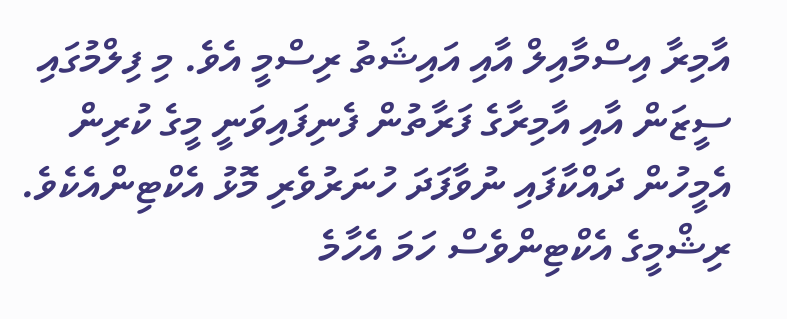އާމިރާ އިސްމާއިލް އާއި އައިޝަތު ރިސްމީ އެވެ. މި ފިލްމުގައި ސީޒަން އާއި އާމިރާގެ ފަރާތުން ފެނިފައިވަނީ މީގެ ކުރިން އެމީހުން ދައްކާފައި ނުވާފަދަ ހުނަރުވެރި މޮޅު އެކްޓިންއެކެވެ. ރިޝްމީގެ އެކްޓިންވެސް ހަމަ އެހާމެ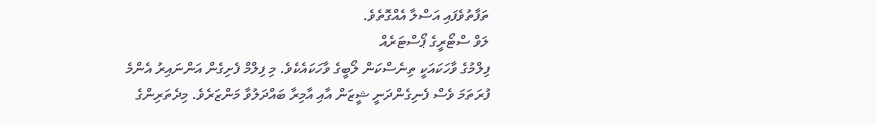ތަފާތުވެފައި އަސްލާ އެއްގޮތެވެ.
ލަވް ސްޓޯރީގެ ޕޯސްޓަރެއް
ފިލްމުގެ ވާހަކައަކީ ތިނެސްކަން ލޯބީގެ ވާހަކައެކެވެ. މި ފިލްމް ފެށިގެން އަންނައިރު އެންމެ ފުރަތަމަ ވެސް ފެނިގެންދަނީ ޝީޒަން އާއި އާމިރާ ބައްދަލުވާ މަންޒަރެވެ. މިދެތަރިންގެ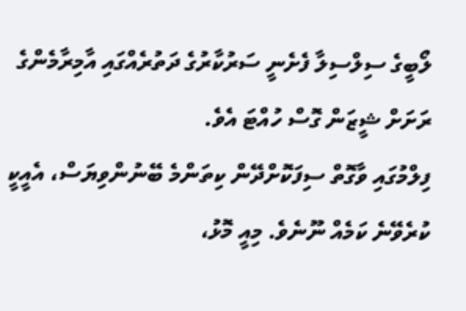ލޯބީގެ ސިލްސިލާ ފެށެނީ ސަރުކާރުގެ ދަތުރެއްގައި އާމިރާމެންގެ ރަށަށް ޝީޒަން ގޮސް ހުއްޓަ އެވެ.
ފިލްމުގައި ވާގޮތް ސިފަކޮށްދޭން ކިތަންމެ ބޭނުންވިޔަސް، އެއީކީ ކުރެވޭނެ ކަމެއް ނޫނެވެ. މިއީ މޮޅު،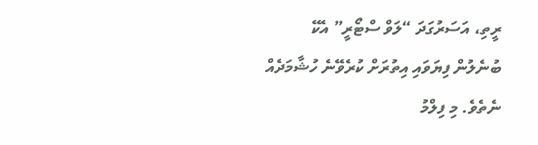ރީތި، އަސަރުގަދަ “ލަވް ސްޓޯރީ” އެކޭ ބުނެލުން ފިޔަވައި އިތުރަށް ކުރެވޭނެ ހުޝާމަދެއް ނެތެވެ. މި ފިލްމު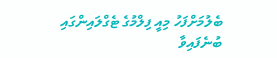ބެލުމަށްފަހު މިއީ ފިލްމުގެ ޓެގްލައިންގައި ބުނެފައިވާ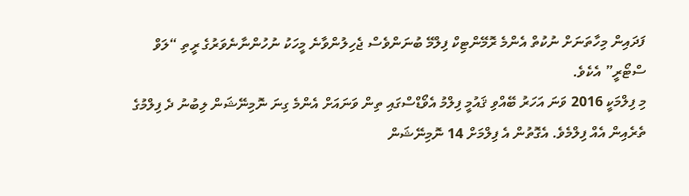ފަދައިން މިހާތަނަށް ނުކުތް އެންމެ ރޮމޭންޓިކް ފިލްމޭ ބުނަންވެސް ޖެހިލުންވާނެ މީހަކު ނުހުންނާނެވަރުގެ ރީތި “ލަވް ސްޓޯރީ” އެކެވެ.
މި ފިލްމަކީ 2016 ވަނަ އަހަރު ބޭއްވި ޤައުމީ ފިލްމު އެވޯޑްސްގައި ތިން ވަނައަށް އެންމެ ގިނަ ނޮމިނޭޝަން ލިބުނު ދެ ފިލްމުގެ ތެރެއިން އެއް ފިލްމެވެ. އެގޮތުން އެ ފިލްމަށް 14 ނޮމިނޭޝަން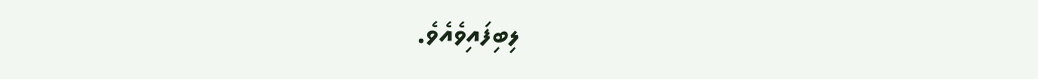ލިބިފައިވެއެވެ.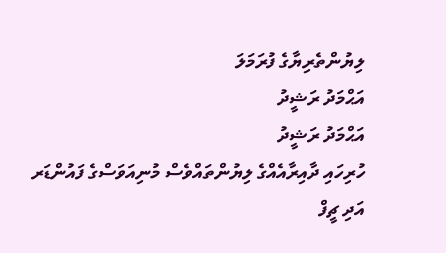ލިޔުންތެރިޔާގެ ފުރަމަލަ
އަޙްމަދު ރަޝީދު
އަޙްމަދު ރަޝީދު
ހުރިހައި ދާއިރާއެއްގެ ލިޔުންތައްވެސް މުނިއަވަސްގެ ފައުންޑަރ އަދި ޗީފް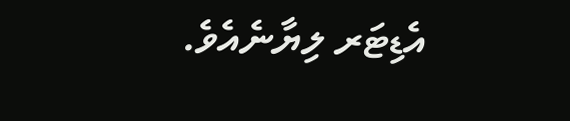އެޑިޓަރ ލިޔާނެއެވެ.